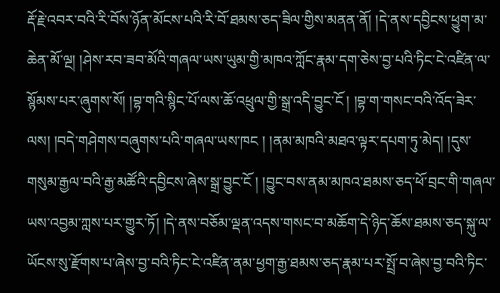རྡོ་རྗེ་འབར་བའི་རི་བོས་ཉོན་མོངས་པའི་རི་བོ་ཐམས་ཅད་ཟིལ་གྱིས་མནན་ནོ། །དེ་ནས་དབྱིངས་ཕྱུག་མ་ཆེན་མོ་ལྔ། །ཤེས་རབ་ཟབ་མོའི་གཞལ་ཡས་ཡུམ་གྱི་མཁའ་ཀློང་རྣམ་དག་ཅེས་བྱ་པའི་ཏིང་ངེ་འཛིན་ལ་སྙོམས་པར་ཞུགས་སོ། །བྷ་གའི་སྙིང་པོ་ལས་ཆོ་འཕྲུལ་གྱི་སྒྲ་འདི་བྱུང་ངོ ། །བྷ་ག་གསང་བའི་འོད་ཟེར་ལས། །བདེ་གཤེགས་བཞུགས་པའི་གཞལ་ཡས་ཁང ། །ནམ་མཁའི་མཐའ་ལྟར་དཔག་ཏུ་མེད། །དུས་གསུམ་རྒྱལ་བའི་རྒྱ་མཚོའི་དབྱིངས་ཞེས་སྒྲ་བྱུང་ངོ ། །བྱུང་བས་ནམ་མཁའ་ཐམས་ཅད་ཕོ་བྲང་གི་གཞལ་ཡས་འབྱམ་ཀླས་པར་གྱུར་ཏོ། །དེ་ནས་བཅོམ་ལྡན་འདས་གསང་བ་མཆོག་དེ་ཉིད་ཆོས་ཐམས་ཅད་སྐུ་ལ་ཡོངས་སུ་རྫོགས་པ་ཞེས་བྱ་བའི་ཏིང་ངེ་འཛིན་ནམ་ཕྱག་རྒྱ་ཐམས་ཅད་རྣམ་པར་སྤྲོ་བ་ཞེས་བྱ་བའི་ཏིང་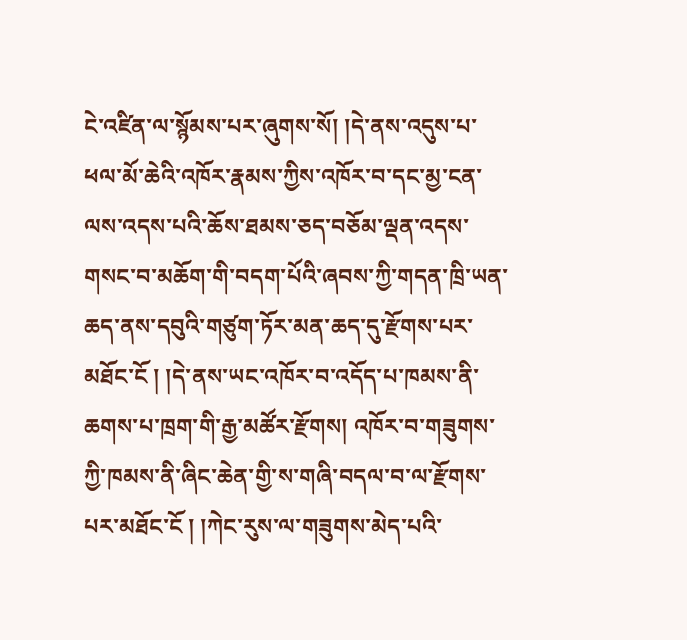ངེ་འཛིན་ལ་སྙོམས་པར་ཞུགས་སོ། །དེ་ནས་འདུས་པ་ཕལ་མོ་ཆེའི་འཁོར་རྣམས་ཀྱིས་འཁོར་བ་དང་མྱ་ངན་ལས་འདས་པའི་ཆོས་ཐམས་ཅད་བཅོམ་ལྡན་འདས་གསང་བ་མཆོག་གི་བདག་པོའི་ཞབས་ཀྱི་གདན་ཁྲི་ཡན་ཆད་ནས་དབུའི་གཙུག་ཏོར་མན་ཆད་དུ་རྫོགས་པར་མཐོང་ངོ ། །དེ་ནས་ཡང་འཁོར་བ་འདོད་པ་ཁམས་ནི་ཆགས་པ་ཁྲག་གི་རྒྱ་མཚོར་རྫོགས། འཁོར་བ་གཟུགས་ཀྱི་ཁམས་ནི་ཞིང་ཆེན་གྱི་ས་གཞི་བདལ་བ་ལ་རྫོགས་པར་མཐོང་ངོ ། །ཀེང་རུས་ལ་གཟུགས་མེད་པའི་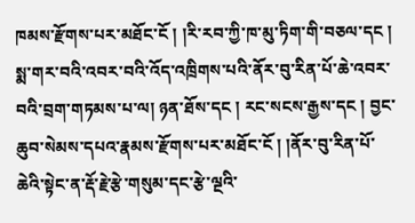ཁམས་རྫོགས་པར་མཐོང་ངོ ། །རི་རབ་ཀྱི་ཁ་མུ་ཏིག་གི་བཅལ་དང ། སྨ་གར་བའི་འབར་བའི་འོད་འཁྲིགས་པའི་ནོར་བུ་རིན་པོ་ཆེ་འབར་བའི་བྲག་གཏམས་པ་ལ། ཉན་ཐོས་དང ། རང་སངས་རྒྱས་དང ། བྱང་ཆུབ་སེམས་དཔའ་རྣམས་རྫོགས་པར་མཐོང་ངོ ། །ནོར་བུ་རིན་པོ་ཆེའི་སྟེང་ན་རྡོ་རྗེ་རྩེ་གསུམ་དང་རྩེ་ལྔའི་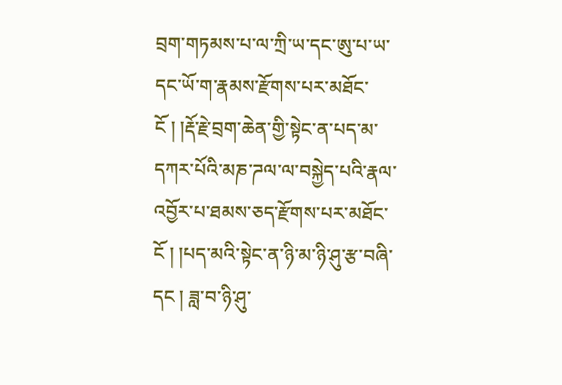བྲག་གཏམས་པ་ལ་ཀྲི་ཡ་དང་ཨུ་པ་ཡ་དང་ཡོ་ག་རྣམས་རྫོགས་པར་མཐོང་ངོ ། །རྡོ་རྗེ་བྲག་ཆེན་གྱི་སྟེང་ན་པད་མ་དཀར་པོའི་མཎ་ཌལ་ལ་བསྐྱེད་པའི་རྣལ་འབྱོར་པ་ཐམས་ཅད་རྫོགས་པར་མཐོང་ངོ ། །པད་མའི་སྟེང་ན་ཉི་མ་ཉི་ཤུ་རྩ་བཞི་དང ། ཟླ་བ་ཉི་ཤུ་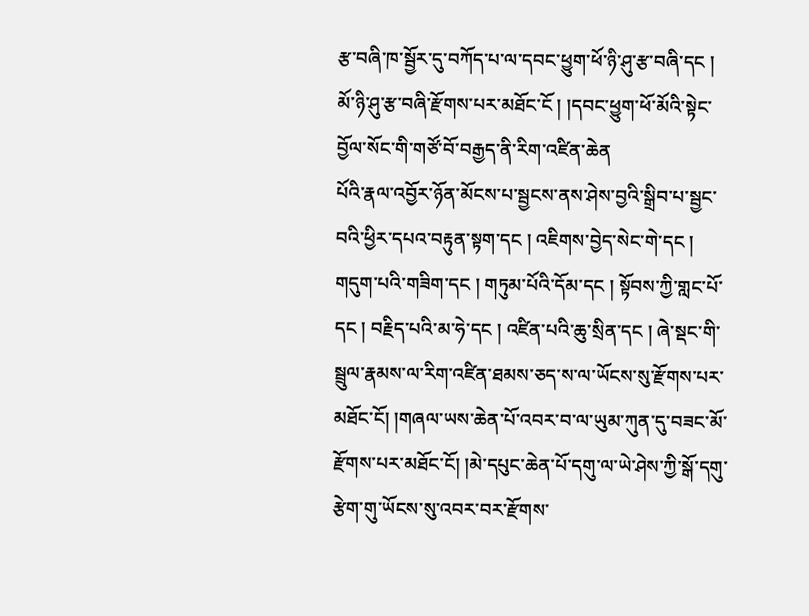རྩ་བཞི་ཁ་སྦྱོར་དུ་བཀོད་པ་ལ་དབང་ཕྱུག་ཕོ་ཉི་ཤུ་རྩ་བཞི་དང ། མོ་ཉི་ཤུ་རྩ་བཞི་རྫོགས་པར་མཐོང་ངོ ། །དབང་ཕྱུག་ཕོ་མོའི་སྟེང་བྱོལ་སོང་གི་གཙོ་བོ་བརྒྱད་ནི་རིག་འཛིན་ཆེན
པོའི་རྣལ་འབྱོར་ཉོན་མོངས་པ་སྦྱངས་ནས་ཤེས་བྱའི་སྒྲིབ་པ་སྦྱང་བའི་ཕྱིར་དཔའ་བརྟུན་སྟག་དང ། འཇིགས་བྱེད་སེང་གེ་དང ། གདུག་པའི་གཟིག་དང ། གཏུམ་པོའི་དོམ་དང ། སྟོབས་ཀྱི་གླང་པོ་དང ། བརྗིད་པའི་མ་ཧེ་དང ། འཛིན་པའི་ཆུ་སྲིན་དང ། ཞེ་སྡང་གི་སྦྲུལ་རྣམས་ལ་རིག་འཛིན་ཐམས་ཅད་ས་ལ་ཡོངས་སུ་རྫོགས་པར་མཐོང་ངོ། །གཞལ་ཡས་ཆེན་པོ་འབར་བ་ལ་ཡུམ་ཀུན་དུ་བཟང་མོ་རྫོགས་པར་མཐོང་ངོ། །མེ་དཔུང་ཆེན་པོ་དགུ་ལ་ཡེ་ཤེས་ཀྱི་སྒོ་དགུ་རྩེག་གུ་ཡོངས་སུ་འབར་བར་རྫོགས་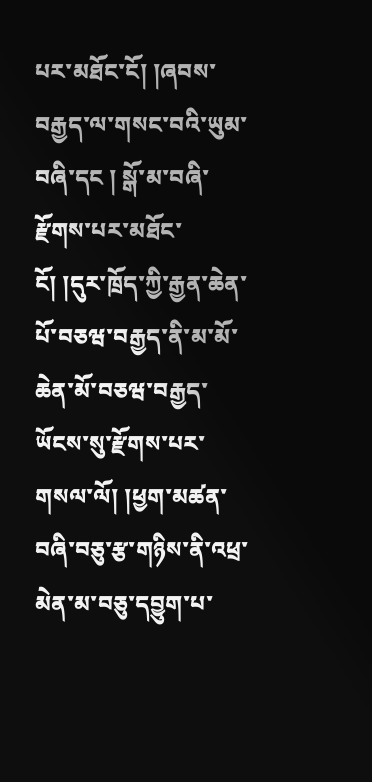པར་མཐོང་ངོ། །ཞབས་བརྒྱད་ལ་གསང་བའི་ཡུམ་བཞི་དང ། སྒོ་མ་བཞི་རྫོགས་པར་མཐོང་ངོ། །དུར་ཁྲོད་ཀྱི་རྒྱན་ཆེན་པོ་བཅཝ་བརྒྱད་ནི་མ་མོ་ཆེན་མོ་བཅཝ་བརྒྱད་ཡོངས་སུ་རྫོགས་པར་གསལ་ལོ། །ཕྱག་མཚན་བཞི་བཅུ་རྩ་གཉིས་ནི་འཕྲ་མེན་མ་བཅུ་དབྱུག་པ་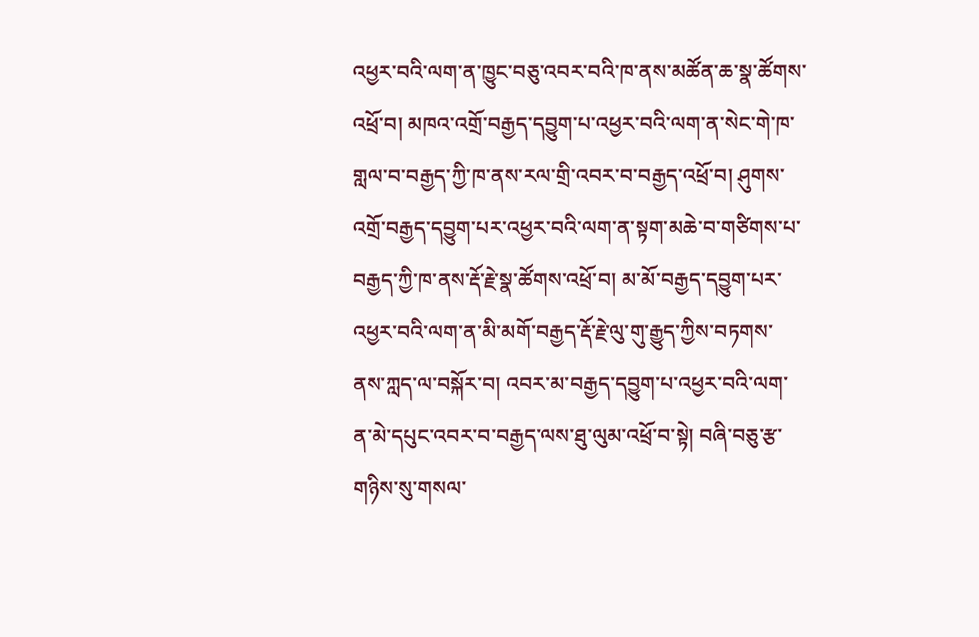འཕྱར་བའི་ལག་ན་ཁྱུང་བཅུ་འབར་བའི་ཁ་ནས་མཚོན་ཆ་སྣ་ཚོགས་འཕྲོ་བ། མཁའ་འགྲོ་བརྒྱད་དབྱུག་པ་འཕྱར་བའི་ལག་ན་སེང་གེ་ཁ་གླལ་བ་བརྒྱད་ཀྱི་ཁ་ནས་རལ་གྲི་འབར་བ་བརྒྱད་འཕྲོ་བ། ཤུགས་འགྲོ་བརྒྱད་དབྱུག་པར་འཕྱར་བའི་ལག་ན་སྟག་མཆེ་བ་གཙིགས་པ་བརྒྱད་ཀྱི་ཁ་ནས་རྡོ་རྗེ་སྣ་ཚོགས་འཕྲོ་བ། མ་མོ་བརྒྱད་དབྱུག་པར་འཕྱར་བའི་ལག་ན་མི་མགོ་བརྒྱད་རྡོ་རྗེ་ལུ་གུ་རྒྱུད་ཀྱིས་བཏགས་ནས་ཀླད་ལ་བསྐོར་བ། འབར་མ་བརྒྱད་དབྱུག་པ་འཕྱར་བའི་ལག་ན་མེ་དཔུང་འབར་བ་བརྒྱད་ལས་ཐུ་ལུམ་འཕྲོ་བ་སྟེ། བཞི་བཅུ་རྩ་གཉིས་སུ་གསལ་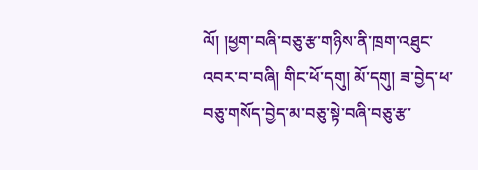ལོ། །ཕྱག་བཞི་བཅུ་རྩ་གཉིས་ནི་ཁྲག་འཐུང་འབར་བ་བཞི། གིང་ཕོ་དགུ། མོ་དགུ། ཟ་བྱེད་ཕ་བཅུ་གསོད་བྱེད་མ་བཅུ་སྟེ་བཞི་བཅུ་རྩ་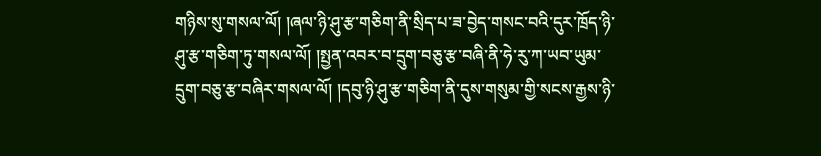གཉིས་སུ་གསལ་ལོ། །ཞལ་ཉི་ཤུ་རྩ་གཅིག་ནི་སྲིད་པ་ཟ་བྱེད་གསང་བའི་དུར་ཁྲོད་ཉི་ཤུ་རྩ་གཅིག་ཏུ་གསལ་ལོ། །སྤྱན་འབར་བ་དྲུག་བཅུ་རྩ་བཞི་ནི་ཧེ་རུ་ཀ་ཡབ་ཡུམ་དྲུག་བཅུ་རྩ་བཞིར་གསལ་ལོ། །དབུ་ཉི་ཤུ་རྩ་གཅིག་ནི་དུས་གསུམ་གྱི་སངས་རྒྱས་ཉི་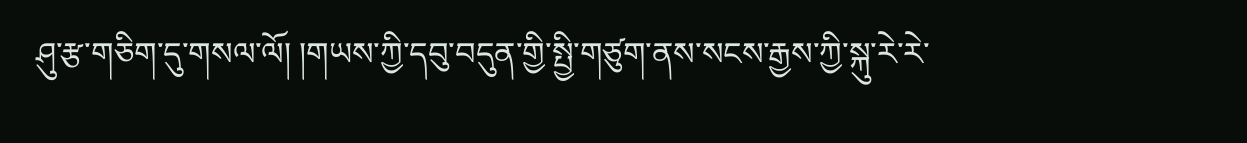ཤུ་རྩ་གཅིག་དུ་གསལ་ལོ། །གཡས་ཀྱི་དབུ་བདུན་གྱི་སྤྱི་གཙུག་ནས་སངས་རྒྱས་ཀྱི་སྐུ་རེ་རེ་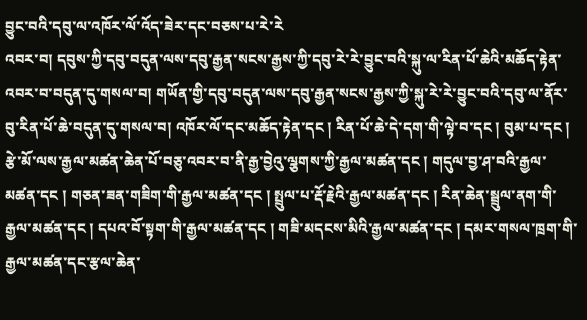བྱུང་བའི་དབུ་ལ་འཁོར་ལོ་འོད་ཟེར་དང་བཅས་པ་རེ་རེ
འབར་བ། དབུས་ཀྱི་དབུ་བདུན་ལས་དབུ་རྒྱན་སངས་རྒྱས་ཀྱི་དབུ་རེ་རེ་བྱུང་བའི་སྐུ་ལ་རིན་པོ་ཆེའི་མཆོད་རྟེན་འབར་བ་བདུན་དུ་གསལ་བ། གཡོན་གྱི་དབུ་བདུན་ལས་དབུ་རྒྱན་སངས་རྒྱས་ཀྱི་སྐུ་རེ་རེ་བྱུང་བའི་དབུ་ལ་ནོར་བུ་རིན་པོ་ཆེ་བདུན་དུ་གསལ་བ། འཁོར་ལོ་དང་མཆོད་རྟེན་དང ། རིན་པོ་ཆེ་དེ་དག་གི་ལྟེ་བ་དང ། བུམ་པ་དང ། རྩེ་མོ་ལས་རྒྱལ་མཚན་ཆེན་པོ་བཅུ་འབར་བ་ནི་རྒྱ་བྱེའུ་ལྕགས་ཀྱི་རྒྱལ་མཚན་དང ། གདུལ་བྱ་ཤ་བའི་རྒྱལ་མཚན་དང ། གཅན་ཟན་གཟིག་གི་རྒྱལ་མཚན་དང ། སྤྲུལ་པ་རྡོ་རྗེའི་རྒྱལ་མཚན་དང ། རིན་ཆེན་སྦྲུལ་ནག་གི་རྒྱལ་མཚན་དང ། དཔའ་བོ་སྟག་གི་རྒྱལ་མཚན་དང ། གཟི་མདངས་མིའི་རྒྱལ་མཚན་དང ། དམར་གསལ་ཁྲག་གི་རྒྱལ་མཚན་དང་རྩལ་ཆེན་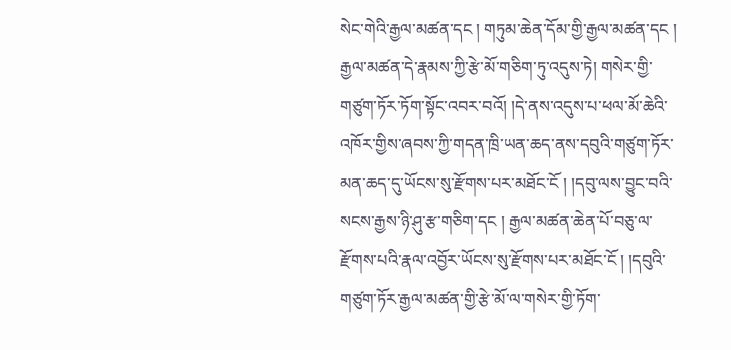སེང་གེའི་རྒྱལ་མཚན་དང ། གཏུམ་ཆེན་དོམ་གྱི་རྒྱལ་མཚན་དང ། རྒྱལ་མཚན་དེ་རྣམས་ཀྱི་རྩེ་མོ་གཅིག་ཏུ་འདུས་ཏེ། གསེར་གྱི་གཙུག་ཏོར་ཏོག་སྟོང་འབར་བའོ། །དེ་ནས་འདུས་པ་ཕལ་མོ་ཆེའི་འཁོར་གྱིས་ཞབས་ཀྱི་གདན་ཁྲི་ཡན་ཆད་ནས་དབུའི་གཙུག་ཏོར་མན་ཆད་དུ་ཡོངས་སུ་རྫོགས་པར་མཐོང་ངོ ། །དབུ་ལས་བྱུང་བའི་སངས་རྒྱས་ཉི་ཤུ་རྩ་གཅིག་དང ། རྒྱལ་མཚན་ཆེན་པོ་བཅུ་ལ་རྫོགས་པའི་རྣལ་འབྱོར་ཡོངས་སུ་རྫོགས་པར་མཐོང་ངོ ། །དབུའི་གཙུག་ཏོར་རྒྱལ་མཚན་གྱི་རྩེ་མོ་ལ་གསེར་གྱི་ཏོག་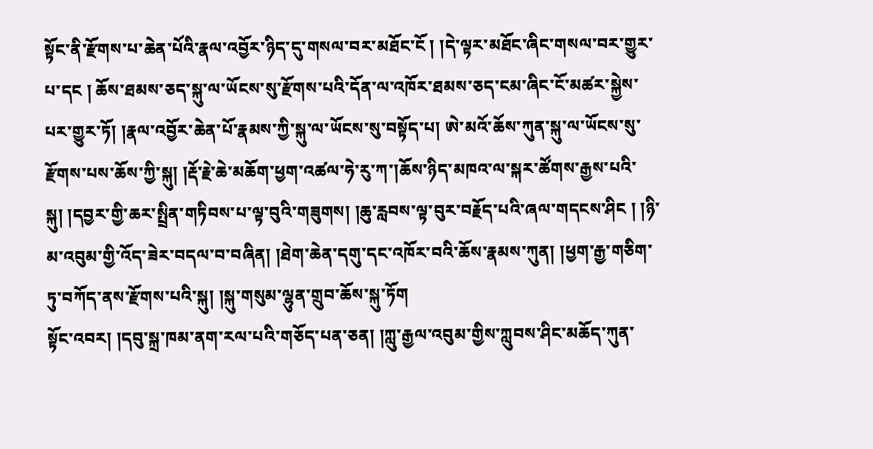སྟོང་ནི་རྫོགས་པ་ཆེན་པོའི་རྣལ་འབྱོར་ཉིད་དུ་གསལ་བར་མཐོང་ངོ ། །དེ་ལྟར་མཐོང་ཞིང་གསལ་བར་གྱུར་པ་དང ། ཆོས་ཐམས་ཅད་སྐུ་ལ་ཡོངས་སུ་རྫོགས་པའི་དོན་ལ་འཁོར་ཐམས་ཅད་ངམ་ཞིང་ངོ་མཚར་སྐྱེས་པར་གྱུར་ཏོ། །རྣལ་འབྱོར་ཆེན་པོ་རྣམས་ཀྱི་སྐུ་ལ་ཡོངས་སུ་བསྟོད་པ། ཨེ་མའོ་ཆོས་ཀུན་སྐུ་ལ་ཡོངས་སུ་རྫོགས་པས་ཆོས་ཀྱི་སྐུ། །རྡོ་རྗེ་ཆེ་མཆོག་ཕྱག་འཚལ་ཧེ་རུ་ཀ་།ཆོས་ཉིད་མཁའ་ལ་སྐར་ཚོགས་རྒྱས་པའི་སྐུ། །དབྱར་གྱི་ཆར་སྤྲིན་གཏིབས་པ་ལྟ་བུའི་གཟུགས། །ཆུ་རླབས་ལྟ་བུར་བརྗོད་པའི་ཞལ་གདངས་ཤིང ། །ཉི་མ་འབུམ་གྱི་འོད་ཟེར་བདལ་བ་བཞིན། །ཐེག་ཆེན་དགུ་དང་འཁོར་བའི་ཆོས་རྣམས་ཀུན། །ཕྱག་རྒྱ་གཅིག་ཏུ་བཀོད་ནས་རྫོགས་པའི་སྐུ། །སྐུ་གསུམ་ལྷུན་གྲུབ་ཆོས་སྐུ་ཏོག
སྟོང་འབར། །དབུ་སྐྲ་ཁམ་ནག་རལ་པའི་གཅོད་པན་ཅན། །ཀླུ་རྒྱལ་འབུམ་གྱིས་ཀླུབས་ཤིང་མཆོད་ཀུན་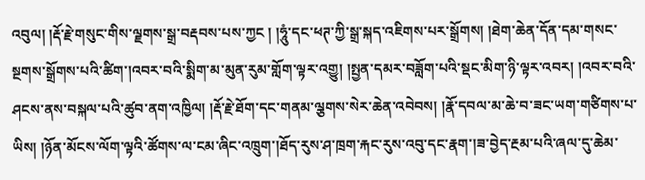འབུལ། །རྡོ་རྗེ་གསུང་གིས་ལྗགས་སྒྲ་བརྡབས་པས་ཀྱང ། །ཧཱུཾ་དང་ཕཊ་ཀྱི་སྒྲ་སྐད་འཇིགས་པར་སྒྲོགས། །ཐེག་ཆེན་དོན་དམ་གསང་སྔགས་སྒྲོགས་པའི་ཚིག་།འབར་བའི་སྨིག་མ་མུན་རུམ་གློག་ལྟར་འགྱུ། །སྤྱན་དམར་བཟློག་པའི་སྡང་མིག་ཉི་ལྟར་འབར། །འབར་བའི་ཤངས་ནས་བསྐལ་པའི་ཚུབ་ནག་འཁྱིལ། །རྡོ་རྗེ་ཐོག་དང་གནམ་ལྕགས་སེར་ཆེན་འབེབས། །རྣོ་དབལ་མ་ཆེ་བ་ཟང་ཡག་གཙིགས་པ་ཡིས། །ཉོན་མོངས་ལོག་ལྟའི་ཚོགས་ལ་ངམ་ཞིང་འཁྲུག་།ཐོད་རུས་ཤ་ཁྲག་རྐང་རུས་འབུ་དང་རྣག་།ཟ་བྱེད་རྔམ་པའི་ཞལ་དུ་ཆེམ་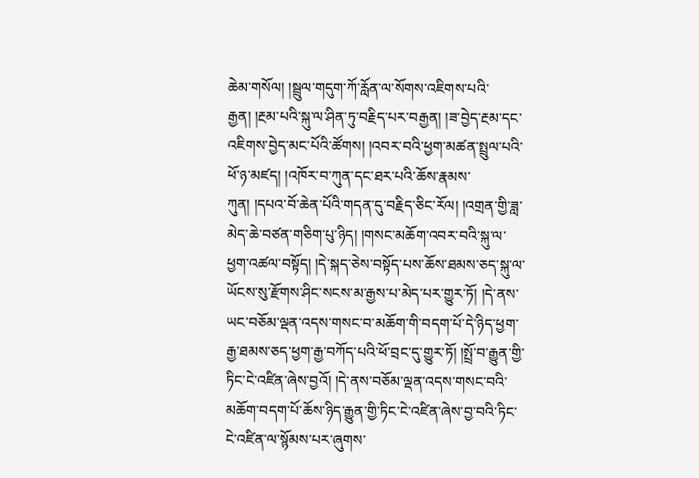ཆེམ་གསོལ། །སྦྲུལ་གདུག་ཀོ་རློན་ལ་སོགས་འཇིགས་པའི་རྒྱན། །རྔམ་པའི་སྐུ་ལ་ཤིན་ཏུ་བརྗིད་པར་བརྒྱན། །ཟ་བྱེད་རྔམ་དང་འཇིགས་བྱེད་མང་པོའི་ཚོགས། །འབར་བའི་ཕྱག་མཚན་སྤྲུལ་པའི་ཕོ་ཉ་མཛད། །འཁོར་བ་ཀུན་དང་ཐར་པའི་ཆོས་རྣམས་ཀུན། །དཔའ་བོ་ཆེན་པོའི་གདན་དུ་བརྗིད་ཅིང་རོལ། །འགྲན་གྱི་ཟླ་མེད་ཆེ་བཙན་གཅིག་པུ་ཉིད། །གསང་མཆོག་འབར་བའི་སྐུ་ལ་ཕྱག་འཚལ་བསྟོད། །དེ་སྐད་ཅེས་བསྟོད་པས་ཆོས་ཐམས་ཅད་སྐུ་ལ་ཡོངས་སུ་རྫོགས་ཤིང་སངས་མ་རྒྱས་པ་མེད་པར་གྱུར་ཏོ། །དེ་ནས་ཡང་བཅོམ་ལྡན་འདས་གསང་བ་མཆོག་གི་བདག་པོ་དེ་ཉིད་ཕྱག་རྒྱ་ཐམས་ཅད་ཕྱག་རྒྱ་བཀོད་པའི་ཕོ་བྲང་དུ་གྱུར་ཏོ། །སྤྲོ་བ་རྒྱུན་གྱི་ཏིང་ངེ་འཛིན་ཞེས་བྱའོ། །དེ་ནས་བཅོམ་ལྡན་འདས་གསང་བའི་མཆོག་བདག་པོ་ཆོས་ཉིད་རྒྱུན་གྱི་ཏིང་ངེ་འཛིན་ཞེས་བྱ་བའི་ཏིང་ངེ་འཛིན་ལ་སྙོམས་པར་ཞུགས་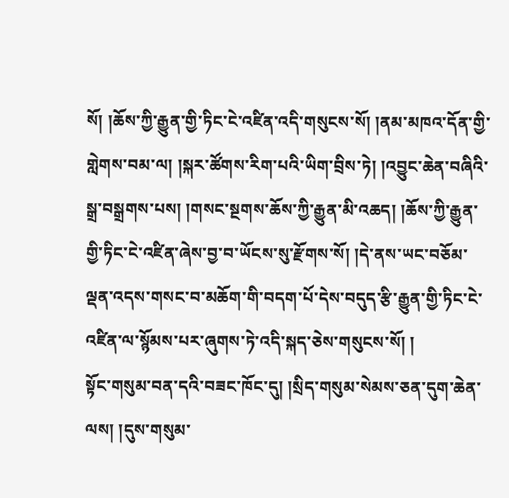སོ། །ཆོས་ཀྱི་རྒྱུན་གྱི་ཏིང་ངེ་འཛིན་འདི་གསུངས་སོ། །ནམ་མཁའ་དོན་གྱི་གླེགས་བམ་ལ། །སྐར་ཚོགས་རིག་པའི་ཡིག་བྲིས་ཏེ། །འབྱུང་ཆེན་བཞིའི་སྒྲ་བསྒྲགས་པས། །གསང་སྔགས་ཆོས་ཀྱི་རྒྱུན་མི་འཆད། །ཆོས་ཀྱི་རྒྱུན་གྱི་ཏིང་ངེ་འཛིན་ཞེས་བྱ་བ་ཡོངས་སུ་རྫོགས་སོ། །དེ་ནས་ཡང་བཅོམ་ལྡན་འདས་གསང་བ་མཆོག་གི་བདག་པོ་དེས་བདུད་རྩི་རྒྱུན་གྱི་ཏིང་ངེ་འཛིན་ལ་སྙོམས་པར་ཞུགས་ཏེ་འདི་སྐད་ཅེས་གསུངས་སོ། །
སྟོང་གསུམ་བན་དའི་བཟང་ཁོང་དུ། །སྲིད་གསུམ་སེམས་ཅན་དུག་ཆེན་ལས། །དུས་གསུམ་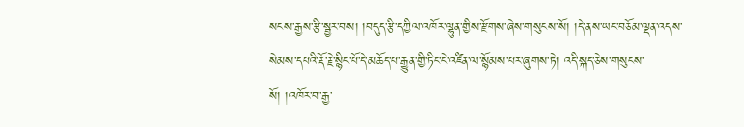སངས་རྒྱས་རྩི་སྦྱར་བས། །བདུད་རྩི་དཀྱིལ་འཁོར་ལྷུན་གྱིས་རྫོགས་ཞེས་གསུངས་སོ། །དེ་ནས་ཡང་བཅོམ་ལྡན་འདས་སེམས་དཔའི་རྡོ་རྗེ་སྙིང་པོ་དེ་མཆོད་པ་རྒྱུན་གྱི་ཏིང་ངེ་འཛིན་ལ་སྙོམས་པར་ཞུགས་ཏེ། འདི་སྐད་ཅེས་གསུངས་སོ། །འཁོར་བ་རྒྱ་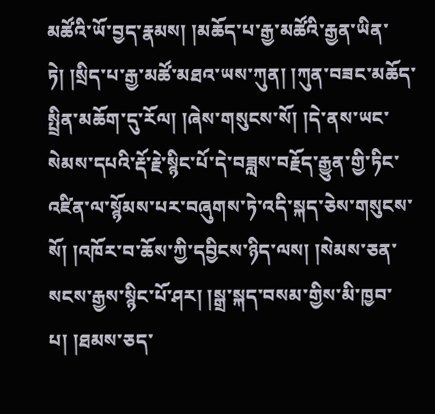མཚོའི་ཡོ་བྱད་རྣམས། །མཆོད་པ་རྒྱ་མཚོའི་རྒྱན་ཡིན་ཏེ། །སྲིད་པ་རྒྱ་མཚོ་མཐའ་ཡས་ཀུན། །ཀུན་བཟང་མཆོད་སྤྲིན་མཆོག་དུ་རོལ། །ཞེས་གསུངས་སོ། །དེ་ནས་ཡང་སེམས་དཔའི་རྡོ་རྗེ་སྙིང་པོ་དེ་བཟླས་བརྗོད་རྒྱུན་གྱི་ཏིང་འཛིན་ལ་སྙོམས་པར་བཞུགས་ཏེ་འདི་སྐད་ཅེས་གསུངས་སོ། །འཁོར་བ་ཆོས་ཀྱི་དབྱིངས་ཉིད་ལས། །སེམས་ཅན་སངས་རྒྱས་སྙིང་པོ་ཤར། །སྒྲ་སྐད་བསམ་གྱིས་མི་ཁྱབ་པ། །ཐམས་ཅད་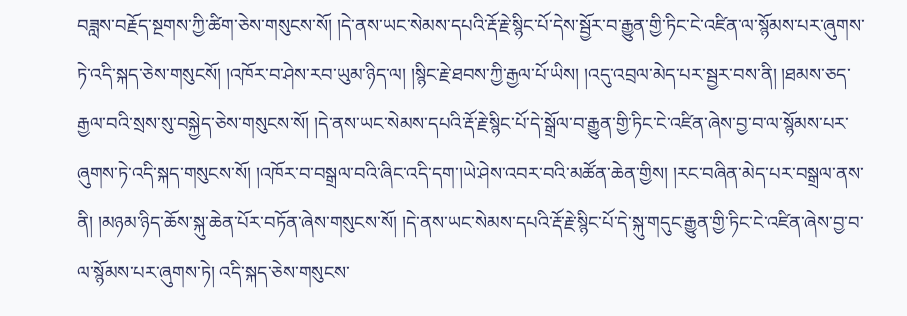བཟླས་བརྗོད་སྔགས་ཀྱི་ཚིག་ཅེས་གསུངས་སོ། །དེ་ནས་ཡང་སེམས་དཔའི་རྡོ་རྗེ་སྙིང་པོ་དེས་སྦྱོར་བ་རྒྱུན་གྱི་ཏིང་ངེ་འཛིན་ལ་སྙོམས་པར་ཞུགས་ཏེ་འདི་སྐད་ཅེས་གསུངསོ། །འཁོར་བ་ཤེས་རབ་ཡུམ་ཉིད་ལ། །སྙིང་རྗེ་ཐབས་ཀྱི་རྒྱལ་པོ་ཡིས། །འདུ་འབྲལ་མེད་པར་སྦྱར་བས་ནི། །ཐམས་ཅད་རྒྱལ་བའི་སྲས་སུ་བསྐྱེད་ཅེས་གསུངས་སོ། །དེ་ནས་ཡང་སེམས་དཔའི་རྡོ་རྗེ་སྙིང་པོ་དེ་སྒྲོལ་བ་རྒྱུན་གྱི་ཏིང་ངེ་འཛིན་ཞེས་བྱ་བ་ལ་སྙོམས་པར་ཞུགས་ཏེ་འདི་སྐད་གསུངས་སོ། །འཁོར་བ་བསྒྲལ་བའི་ཞིང་འདི་དག་།ཡེ་ཤེས་འབར་བའི་མཚོན་ཆེན་གྱིས། །རང་བཞིན་མེད་པར་བསྒྲལ་ནས་ནི། །མཉམ་ཉིད་ཆོས་སྐུ་ཆེན་པོར་བཏོན་ཞེས་གསུངས་སོ། །དེ་ནས་ཡང་སེམས་དཔའི་རྡོ་རྗེ་སྙིང་པོ་དེ་སྐུ་གདུང་རྒྱུན་གྱི་ཏིང་ངེ་འཛིན་ཞེས་བྱ་བ་ལ་སྙོམས་པར་ཞུགས་ཏེ། འདི་སྐད་ཅེས་གསུངས་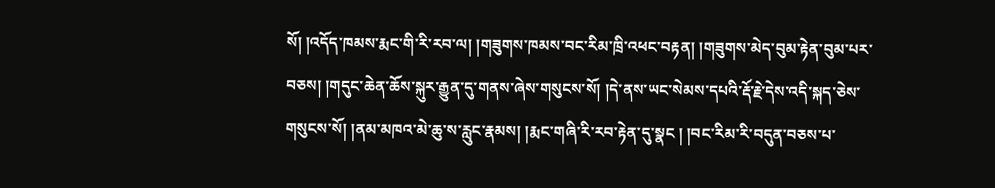སོ། །འདོད་ཁམས་རྨང་གི་རི་རབ་ལ། །གཟུགས་ཁམས་བང་རིམ་ཁྲི་འཕང་བརྟན། །གཟུགས་མེད་བུམ་རྟེན་བུམ་པར་བཅས། །གདུང་ཆེན་ཆོས་སྐུར་རྒྱུན་དུ་གནས་ཞེས་གསུངས་སོ། །དེ་ནས་ཡང་སེམས་དཔའི་རྡོ་རྗེ་དེས་འདི་སྐད་ཅེས་གསུངས་སོ། །ནམ་མཁའ་མེ་ཆུ་ས་རླུང་རྣམས། །རྨང་གཞི་རི་རབ་རྟེན་དུ་སྣང ། །བང་རིམ་རི་བདུན་བཅས་པ་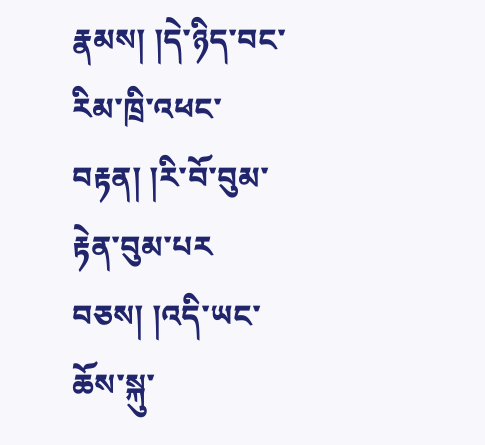རྣམས། །དེ་ཉིད་བང་རིམ་ཁྲི་འཕང་བརྟན། །རི་བོ་བུམ་རྟེན་བུམ་པར
བཅས། །འདི་ཡང་ཆོས་སྐུ་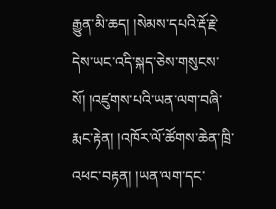རྒྱུན་མི་ཆད། །སེམས་དཔའི་རྡོ་རྗེ་དེས་ཡང་འདི་སྐད་ཅེས་གསུངས་སོ། །འཛུགས་པའི་ཡན་ལག་བཞི་རྨང་རྟེན། །འཁོར་ལོ་ཚོགས་ཆེན་ཁྲི་འཕང་བརྟན། །ཡན་ལག་དང་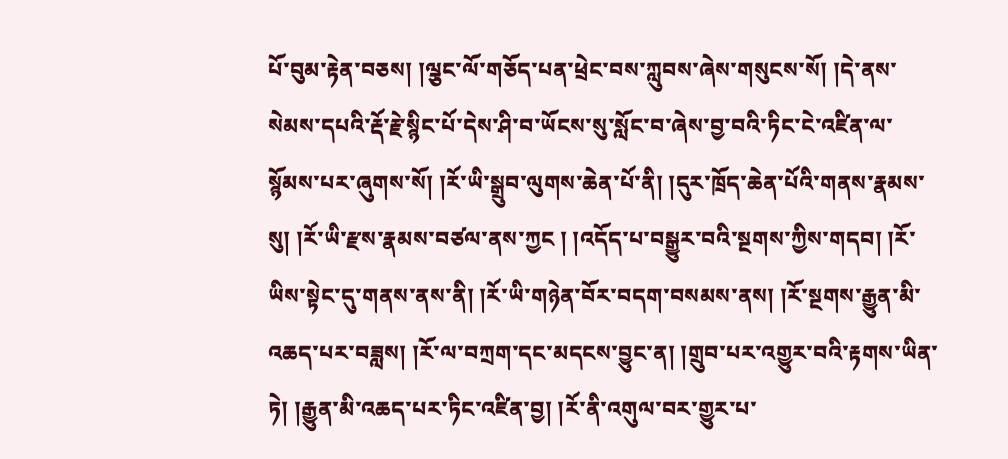པོ་བུམ་རྟེན་བཅས། །ལྕང་ལོ་གཅོད་པན་ཕྲེང་བས་ཀླུབས་ཞེས་གསུངས་སོ། །དེ་ནས་སེམས་དཔའི་རྡོ་རྗེ་སྙིང་པོ་དེས་ཤི་བ་ཡོངས་སུ་སློང་བ་ཞེས་བྱ་བའི་ཏིང་ངེ་འཛིན་ལ་སྙོམས་པར་ཞུགས་སོ། །རོ་ཡི་སྒྲུབ་ལུགས་ཆེན་པོ་ནི། །དུར་ཁྲོད་ཆེན་པོའི་གནས་རྣམས་སུ། །རོ་ཡི་རྫས་རྣམས་བཙལ་ནས་ཀྱང ། །འདོད་པ་བསྒྱུར་བའི་སྔགས་ཀྱིས་གདབ། །རོ་ཡིས་སྟེང་དུ་གནས་ནས་ནི། །རོ་ཡི་གཉེན་བོར་བདག་བསམས་ནས། །རོ་སྔགས་རྒྱུན་མི་འཆད་པར་བཟླས། །རོ་ལ་བཀྲག་དང་མདངས་བྱུང་ན། །གྲུབ་པར་འགྱུར་བའི་རྟགས་ཡིན་ཏེ། །རྒྱུན་མི་འཆད་པར་ཏིང་འཛིན་བྱ། །རོ་ནི་འགུལ་བར་གྱུར་པ་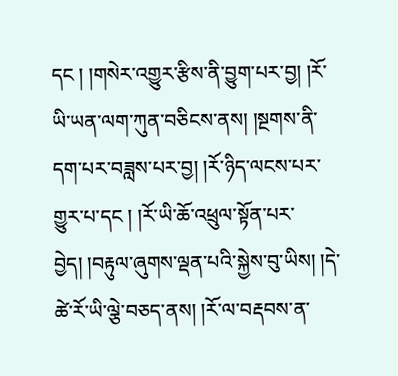དང ། །གསེར་འགྱུར་རྩིས་ནི་བྱུག་པར་བྱ། །རོ་ཡི་ཡན་ལག་ཀུན་བཅིངས་ནས། །སྔགས་ནི་དག་པར་བཟླས་པར་བྱ། །རོ་ཉིད་ལངས་པར་གྱུར་པ་དང ། །རོ་ཡི་ཆོ་འཕྲུལ་སྟོན་པར་བྱེད། །བརྟུལ་ཞུགས་ལྡན་པའི་སྐྱེས་བུ་ཡིས། །དེ་ཚེ་རོ་ཡི་ལྕེ་བཅད་ནས། །རོ་ལ་བརྡབས་ན་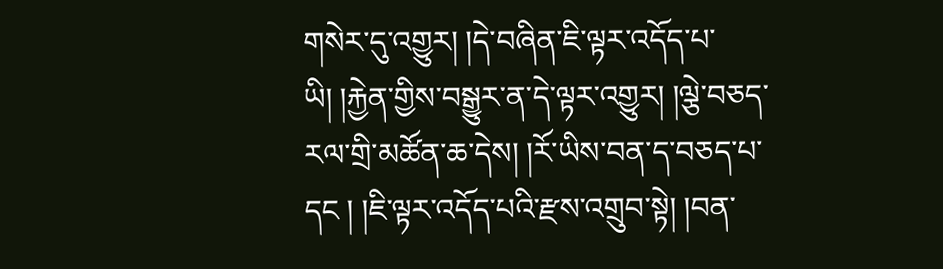གསེར་དུ་འགྱུར། །དེ་བཞིན་ཇི་ལྟར་འདོད་པ་ཡི། །རྐྱེན་གྱིས་བསྒྱུར་ན་དེ་ལྟར་འགྱུར། །ལྕེ་བཅད་རལ་གྲི་མཚོན་ཆ་དེས། །རོ་ཡིས་བན་ད་བཅད་པ་དང ། །ཇི་ལྟར་འདོད་པའི་རྫས་འགྲུབ་སྟེ། །བན་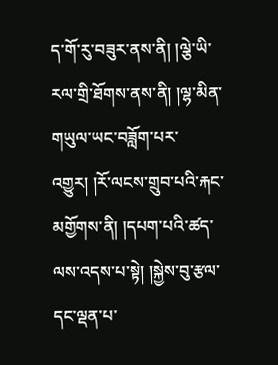ད་གོ་རུ་བཟུར་ནས་ནི། །ལྕེ་ཡི་རལ་གྲི་ཐོགས་ནས་ནི། །ལྷ་མིན་གཡུལ་ཡང་བཟློག་པར་འགྱུར། །རོ་ལངས་གྲུབ་པའི་རྐང་མགྱོགས་ནི། །དཔག་པའི་ཚད་ལས་འདས་པ་སྟེ། །སྐྱེས་བུ་རྩལ་དང་ལྡན་པ་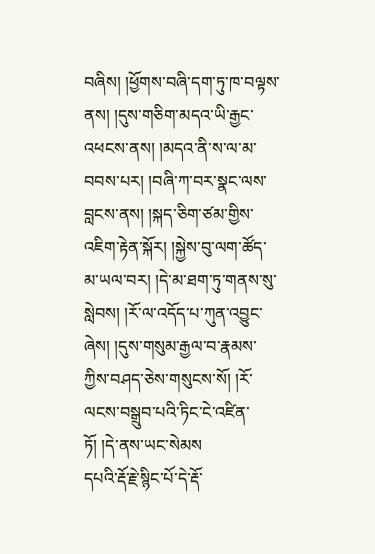བཞིས། །ཕྱོགས་བཞི་དག་ཏུ་ཁ་བལྟས་ནས། །དུས་གཅིག་མདའ་ཡི་རྒྱང་འཕངས་ནས། །མདའ་ནི་ས་ལ་མ་བབས་པར། །བཞི་ཀ་བར་སྣང་ལས་བླངས་ནས། །སྐད་ཅིག་ཙམ་གྱིས་འཇིག་རྟེན་སྐོར། །སྐྱེས་བུ་ལག་ཚོད་མ་ཡལ་བར། །དེ་མ་ཐག་ཏུ་གནས་སུ་སླེབས། །རོ་ལ་འདོད་པ་ཀུན་འབྱུང་ཞེས། །དུས་གསུམ་རྒྱལ་བ་རྣམས་ཀྱིས་བཤད་ཅེས་གསུངས་སོ། །རོ་ལངས་བསྒྲུབ་པའི་ཏིང་ངེ་འཛིན་ཏོ། །དེ་ནས་ཡང་སེམས
དཔའི་རྡོ་རྗེ་སྙིང་པོ་དེ་རྡོ་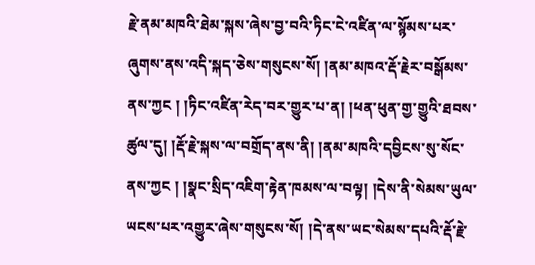རྗེ་ནམ་མཁའི་ཐེམ་སྐས་ཞེས་བྱ་བའི་ཏིང་ངེ་འཛིན་ལ་སྙོམས་པར་ཞུགས་ནས་འདི་སྐད་ཅེས་གསུངས་སོ། །ནམ་མཁའ་རྡོ་རྗེར་བསྒོམས་ནས་ཀྱང ། །ཏིང་འཛིན་རེད་བར་གྱུར་པ་ན། །ཕན་ཕུན་གྱ་གྱུའི་ཐབས་ཚུལ་དུ། །རྡོ་རྗེ་སྐས་ལ་བགྲོད་ནས་ནི། །ནམ་མཁའི་དབྱིངས་སུ་སོང་ནས་ཀྱང ། །སྣང་སྲིད་འཇིག་རྟེན་ཁམས་ལ་བལྟ། །དེས་ནི་སེམས་ཡུལ་ཡངས་པར་འགྱུར་ཞེས་གསུངས་སོ། །དེ་ནས་ཡང་སེམས་དཔའི་རྡོ་རྗེ་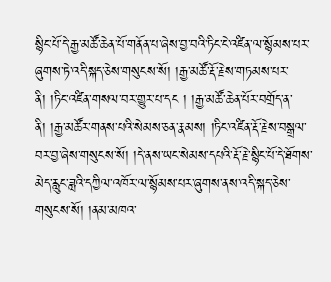སྙིང་པོ་དེ་རྒྱ་མཚོ་ཆེན་པོ་གནོན་པ་ཞེས་བྱ་བའི་ཏིང་ངེ་འཛིན་ལ་སྙོམས་པར་ཞུགས་ཏེ་འདི་སྐད་ཅེས་གསུངས་སོ། །རྒྱ་མཚོ་རྡོ་རྗེས་གཏམས་པར་ནི། །ཏིང་འཛིན་གསལ་བར་གྱུར་པ་དང ། །རྒྱ་མཚོ་ཆེན་པོར་བགྲོད་ན་ནི། །རྒྱ་མཚོར་གནས་པའི་སེམས་ཅན་རྣམས། །ཏིང་འཛིན་རྡོ་རྗེས་བསྒྲལ་བར་བྱ་ཞེས་གསུངས་སོ། །དེ་ནས་ཡང་སེམས་དཔའི་རྡོ་རྗེ་སྙིང་པོ་དེ་ཐོགས་མེད་རླུང་ཟླའི་དཀྱིལ་འཁོར་ལ་སྙོམས་པར་ཞུགས་ནས་འདི་སྐད་ཅེས་གསུངས་སོ། །ནམ་མཁའ་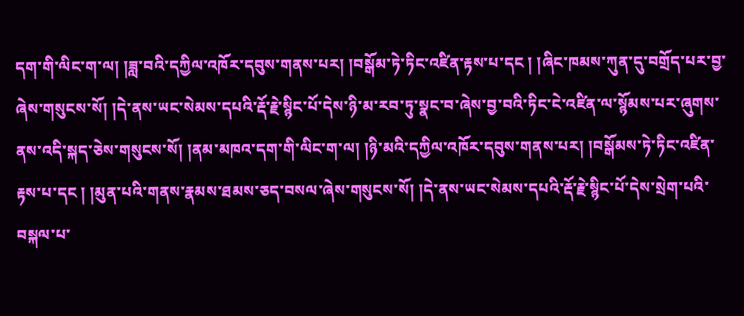དག་གི་ལིང་ག་ལ། །ཟླ་བའི་དཀྱིལ་འཁོར་དབུས་གནས་པར། །བསྒོམ་ཏེ་ཏིང་འཛིན་རྟས་པ་དང ། །ཞིང་ཁམས་ཀུན་དུ་བགྲོད་པར་བྱ་ཞེས་གསུངས་སོ། །དེ་ནས་ཡང་སེམས་དཔའི་རྡོ་རྗེ་སྙིང་པོ་དེས་ཉི་མ་རབ་ཏུ་སྣང་བ་ཞེས་བྱ་བའི་ཏིང་ངེ་འཛིན་ལ་སྙོམས་པར་ཞུགས་ནས་འདི་སྐད་ཅེས་གསུངས་སོ། །ནམ་མཁའ་དག་གི་ལིང་ག་ལ། །ཉི་མའི་དཀྱིལ་འཁོར་དབུས་གནས་པར། །བསྒོམས་ཏེ་ཏིང་འཛིན་རྟས་པ་དང ། །མུན་པའི་གནས་རྣམས་ཐམས་ཅད་བསལ་ཞེས་གསུངས་སོ། །དེ་ནས་ཡང་སེམས་དཔའི་རྡོ་རྗེ་སྙིང་པོ་དེས་སྲེག་པའི་བསྐལ་པ་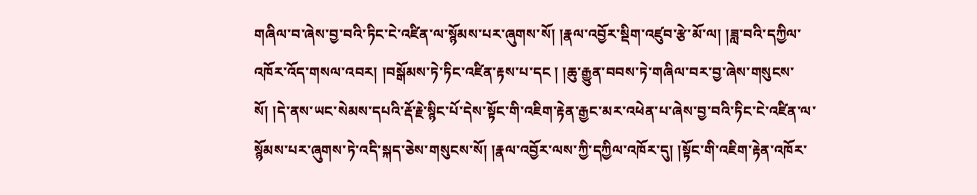གཞིལ་བ་ཞེས་བྱ་བའི་ཏིང་ངེ་འཛིན་ལ་སྙོམས་པར་ཞུགས་སོ། །རྣལ་འབྱོར་སྡིག་འཛུབ་རྩེ་མོ་ལ། །ཟླ་བའི་དཀྱིལ་འཁོར་འོད་གསལ་འབར། །བསྒོམས་ཏེ་ཏིང་འཛིན་རྟས་པ་དང ། །ཆུ་རྒྱུན་བབས་ཏེ་གཞིལ་བར་བྱ་ཞེས་གསུངས་སོ། །དེ་ནས་ཡང་སེམས་དཔའི་རྡོ་རྗེ་སྙིང་པོ་དེས་སྟོང་གི་འཇིག་རྟེན་རྒྱང་མར་འཕེན་པ་ཞེས་བྱ་བའི་ཏིང་ངེ་འཛིན་ལ་སྙོམས་པར་ཞུགས་ཏེ་འདི་སྐད་ཅེས་གསུངས་སོ། །རྣལ་འབྱོར་ལས་ཀྱི་དཀྱིལ་འཁོར་དུ། །སྟོང་གི་འཇིག་རྟེན་འཁོར་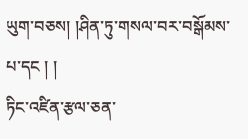ཡུག་བཅས། །ཤིན་ཏུ་གསལ་བར་བསྒོམས་པ་དང ། །
ཏིང་འཛིན་རྩལ་ཅན་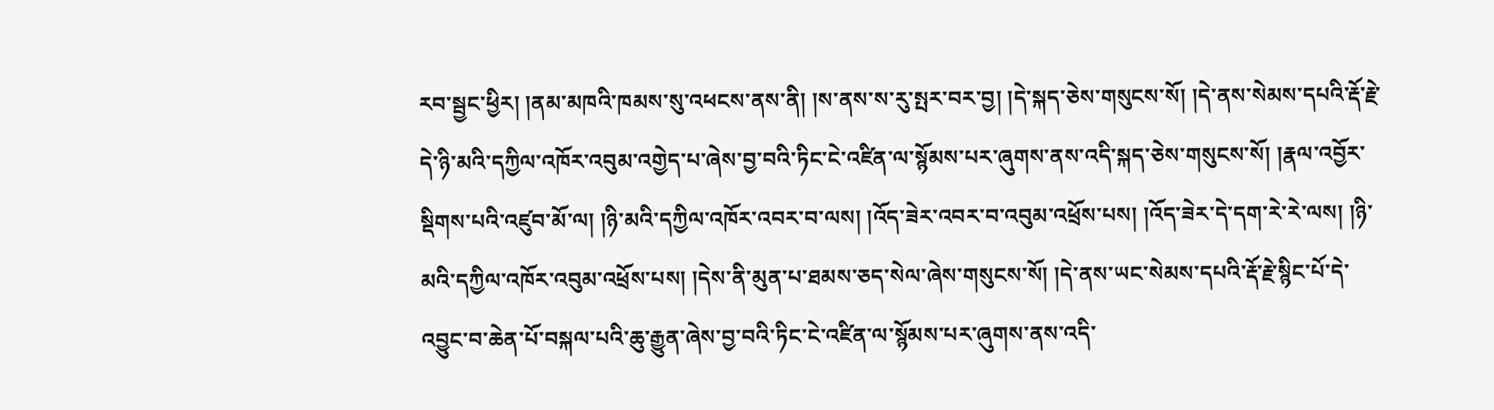རབ་སྦྱང་ཕྱིར། །ནམ་མཁའི་ཁམས་སུ་འཕངས་ནས་ནི། །ས་ནས་ས་རུ་སྤར་བར་བྱ། །དེ་སྐད་ཅེས་གསུངས་སོ། །དེ་ནས་སེམས་དཔའི་རྡོ་རྗེ་དེ་ཉི་མའི་དཀྱིལ་འཁོར་འབུམ་འགྱེད་པ་ཞེས་བྱ་བའི་ཏིང་ངེ་འཛིན་ལ་སྙོམས་པར་ཞུགས་ནས་འདི་སྐད་ཅེས་གསུངས་སོ། །རྣལ་འབྱོར་སྡིགས་པའི་འཛུབ་མོ་ལ། །ཉི་མའི་དཀྱིལ་འཁོར་འབར་བ་ལས། །འོད་ཟེར་འབར་བ་འབུམ་འཕྲོས་པས། །འོད་ཟེར་དེ་དག་རེ་རེ་ལས། །ཉི་མའི་དཀྱིལ་འཁོར་འབུམ་འཕྲོས་པས། །དེས་ནི་མུན་པ་ཐམས་ཅད་སེལ་ཞེས་གསུངས་སོ། །དེ་ནས་ཡང་སེམས་དཔའི་རྡོ་རྗེ་སྙིང་པོ་དེ་འབྱུང་བ་ཆེན་པོ་བསྐལ་པའི་ཆུ་རྒྱུན་ཞེས་བྱ་བའི་ཏིང་ངེ་འཛིན་ལ་སྙོམས་པར་ཞུགས་ནས་འདི་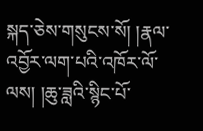སྐད་ཅེས་གསུངས་སོ། །རྣལ་འབྱོར་ལག་པའི་འཁོར་ལོ་ལས། །ཆུ་ཟླའི་སྙིང་པོ་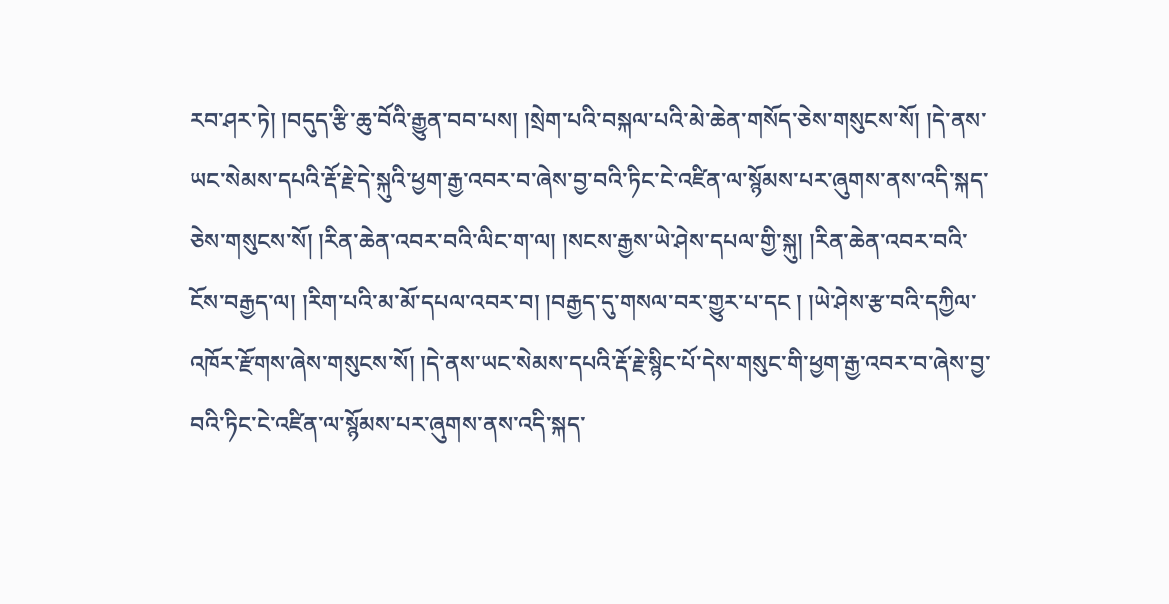རབ་ཤར་ཏེ། །བདུད་རྩི་ཆུ་བོའི་རྒྱུན་བབ་པས། །སྲེག་པའི་བསྐལ་པའི་མེ་ཆེན་གསོད་ཅེས་གསུངས་སོ། །དེ་ནས་ཡང་སེམས་དཔའི་རྡོ་རྗེ་དེ་སྐུའི་ཕྱག་རྒྱ་འབར་བ་ཞེས་བྱ་བའི་ཏིང་ངེ་འཛིན་ལ་སྙོམས་པར་ཞུགས་ནས་འདི་སྐད་ཅེས་གསུངས་སོ། །རིན་ཆེན་འབར་བའི་ལིང་ག་ལ། །སངས་རྒྱས་ཡེ་ཤེས་དཔལ་གྱི་སྐུ། །རིན་ཆེན་འབར་བའི་ངོས་བརྒྱད་ལ། །རིག་པའི་མ་མོ་དཔལ་འབར་བ། །བརྒྱད་དུ་གསལ་བར་གྱུར་པ་དང ། །ཡེ་ཤེས་རྩ་བའི་དཀྱིལ་འཁོར་རྫོགས་ཞེས་གསུངས་སོ། །དེ་ནས་ཡང་སེམས་དཔའི་རྡོ་རྗེ་སྙིང་པོ་དེས་གསུང་གི་ཕྱག་རྒྱ་འབར་བ་ཞེས་བྱ་བའི་ཏིང་ངེ་འཛིན་ལ་སྙོམས་པར་ཞུགས་ནས་འདི་སྐད་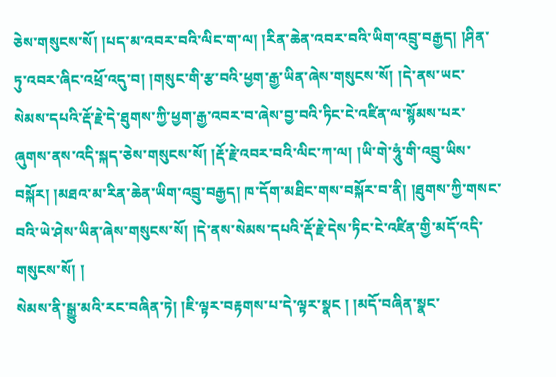ཅེས་གསུངས་སོ། །པད་མ་འབར་བའི་ལིང་ག་ལ། །རིན་ཆེན་འབར་བའི་ཡིག་འབྲུ་བརྒྱད། །ཤིན་ཏུ་འབར་ཞིང་འཕྲོ་འདུ་བ། །གསུང་གི་རྩ་བའི་ཕྱག་རྒྱ་ཡིན་ཞེས་གསུངས་སོ། །དེ་ནས་ཡང་སེམས་དཔའི་རྡོ་རྗེ་དེ་ཐུགས་ཀྱི་ཕྱག་རྒྱ་འབར་བ་ཞེས་བྱ་བའི་ཏིང་ངེ་འཛིན་ལ་སྙོམས་པར་ཞུགས་ནས་འདི་སྐད་ཅེས་གསུངས་སོ། །རྡོ་རྗེ་འབར་བའི་ལིང་ཀ་ལ། །ཡི་གེ་ཧཱུཾ་གི་འབྲུ་ཡིས་བསྐོར། །མཐའ་མ་རིན་ཆེན་ཡིག་འབྲུ་བརྒྱད། ཁ་དོག་མཐིང་གས་བསྐོར་བ་ནི། །ཐུགས་ཀྱི་གསང་བའི་ཡེ་ཤེས་ཡིན་ཞེས་གསུངས་སོ། །དེ་ནས་སེམས་དཔའི་རྡོ་རྗེ་དེས་ཏིང་ངེ་འཛིན་གྱི་མདོ་འདི་གསུངས་སོ། །
སེམས་ནི་སྒྱུ་མའི་རང་བཞིན་ཏེ། །ཇི་ལྟར་བརྟགས་པ་དེ་ལྟར་སྣང ། །མདོ་བཞིན་སྣང་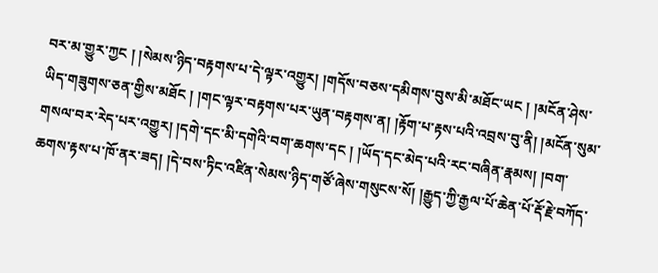བར་མ་གྱུར་ཀྱང ། །སེམས་ཉིད་བརྟགས་པ་དེ་ལྟར་འགྱུར། །གདོས་བཅས་དམིགས་བུས་མི་མཐོང་ཡང ། །མངོན་ཤེས་ཡིད་གཟུགས་ཅན་གྱིས་མཐོང ། །གང་ལྟར་བརྟགས་པར་ཡུན་བརྟགས་ན། །རྟོག་པ་རྟས་པའི་འབྲས་བུ་ནི། །མངོན་སུམ་གསལ་བར་རེད་པར་འགྱུར། །དགེ་དང་མི་དགེའི་བག་ཆགས་དང ། །ཡོད་དང་མེད་པའི་རང་བཞིན་རྣམས། །བག་ཆགས་རྟས་པ་ཁོ་ནར་ཟད། །དེ་བས་ཏིང་འཛིན་སེམས་ཉིད་གཙོ་ཞེས་གསུངས་སོ། །རྒྱུད་ཀྱི་རྒྱལ་པོ་ཆེན་པོ་རྡོ་རྗེ་བཀོད་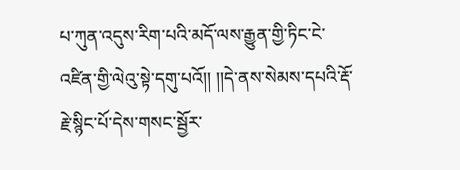པ་ཀུན་འདུས་རིག་པའི་མདོ་ལས་རྒྱུན་གྱི་ཏིང་ངེ་འཛིན་གྱི་ལེའུ་སྟེ་དགུ་པའོ།། །།དེ་ནས་སེམས་དཔའི་རྡོ་རྗེ་སྙིང་པོ་དེས་གསང་སྦྱོར་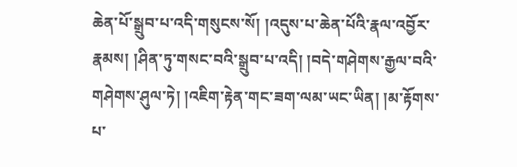ཆེན་པོ་སྒྲུབ་པ་འདི་གསུངས་སོ། །འདུས་པ་ཆེན་པོའི་རྣལ་འབྱོར་རྣམས། །ཤིན་ཏུ་གསང་བའི་སྒྲུབ་པ་འདི། །བདེ་གཤེགས་རྒྱལ་བའི་གཤེགས་ཤུལ་ཏེ། །འཇིག་རྟེན་གང་ཟག་ལམ་ཡང་ཡིན། །མ་རྟོགས་པ་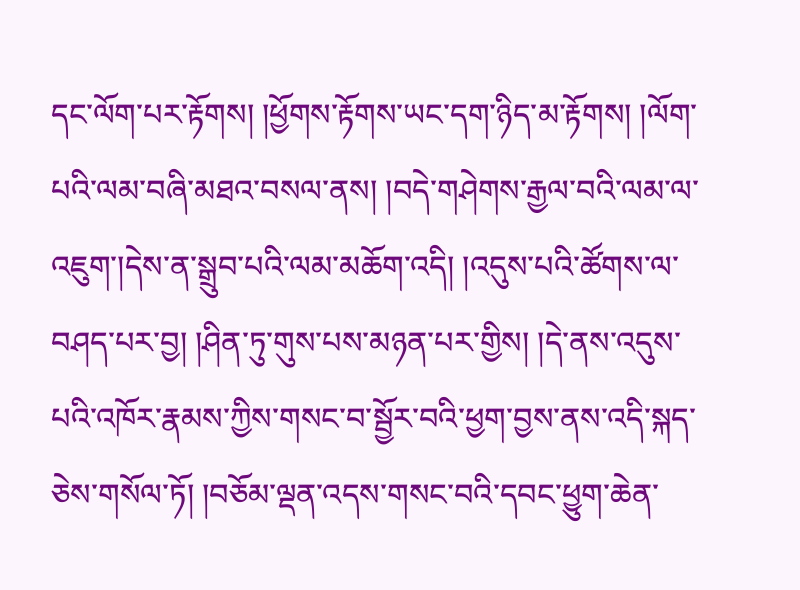དང་ལོག་པར་རྟོགས། །ཕྱོགས་རྟོགས་ཡང་དག་ཉིད་མ་རྟོགས། །ལོག་པའི་ལམ་བཞི་མཐའ་བསལ་ནས། །བདེ་གཤེགས་རྒྱལ་བའི་ལམ་ལ་འཇུག་།དེས་ན་སྒྲུབ་པའི་ལམ་མཆོག་འདི། །འདུས་པའི་ཚོགས་ལ་བཤད་པར་བྱ། །ཤིན་ཏུ་གུས་པས་མཉན་པར་གྱིས། །དེ་ནས་འདུས་པའི་འཁོར་རྣམས་ཀྱིས་གསང་བ་སྦྱོར་བའི་ཕྱག་བྱས་ནས་འདི་སྐད་ཅེས་གསོལ་ཏོ། །བཅོམ་ལྡན་འདས་གསང་བའི་དབང་ཕྱུག་ཆེན་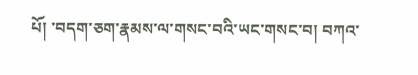པོ། ་བདག་ཅག་རྣམས་ལ་གསང་བའི་ཡང་གསང་བ། བཀའ་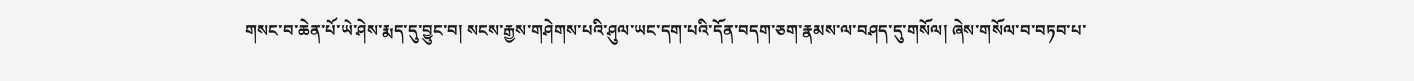གསང་བ་ཆེན་པོ་ཡེ་ཤེས་རྨད་དུ་བྱུང་བ། སངས་རྒྱས་གཤེགས་པའི་ཤུལ་ཡང་དག་པའི་དོན་བདག་ཅག་རྣམས་ལ་བཤད་དུ་གསོལ། ཞེས་གསོལ་བ་བཏབ་པ་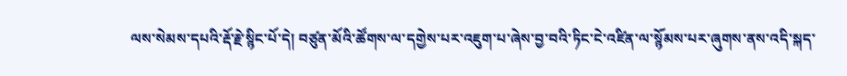ལས་སེམས་དཔའི་རྡོ་རྗེ་སྙིང་པོ་དེ། བཙུན་མོའི་ཚོགས་ལ་དགྱེས་པར་འཇུག་པ་ཞེས་བྱ་བའི་ཏིང་ངེ་འཛིན་ལ་སྙོམས་པར་ཞུགས་ནས་འདི་སྐད་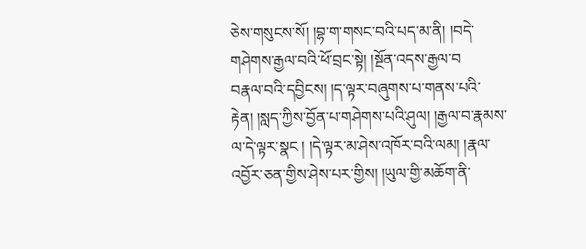ཅེས་གསུངས་སོ། །བྷ་ག་གསང་བའི་པད་མ་ནི། །བདེ་གཤེགས་རྒྱལ་བའི་ཕོ་བྲང་སྟེ། །སྔོན་འདས་རྒྱལ་བ
བརྣལ་བའི་དབྱིངས། །ད་ལྟར་བཞུགས་པ་གནས་པའི་རྟེན། །སླད་ཀྱིས་བྱོན་པ་གཤེགས་པའི་ཤུལ། །རྒྱལ་བ་རྣམས་ལ་དེ་ལྟར་སྣང ། །དེ་ལྟར་མ་ཤེས་འཁོར་བའི་ལམ། །རྣལ་འབྱོར་ཅན་གྱིས་ཤེས་པར་གྱིས། །ཡུལ་གྱི་མཆོག་ནི་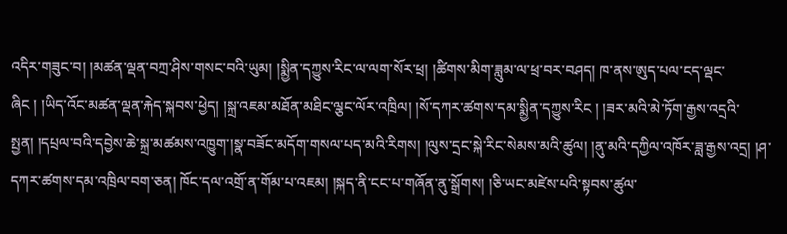འདིར་གཟུང་བ། །མཚན་ལྡན་བཀྲ་ཤིས་གསང་བའི་ཡུམ། །སྨྱིན་དཀྱུས་རིང་ལ་ལག་སོར་ཕྲ། །ཚིགས་མིག་ཟླུམ་ལ་ཕྲ་བར་བཤད། ཁ་ནས་ཨུད་པལ་ངད་ལྡང་ཞིང ། །ཡིད་འོང་མཚན་ལྡན་རྐེད་སྐབས་ཕྱེད། །སྐྲ་འཇམ་མཐོན་མཐིང་ལྕང་ལོར་འཁྲིལ། །སོ་དཀར་ཚགས་དམ་སྨྱིན་དཀྱུས་རིང ། །ཟར་མའི་མེ་ཏོག་རྒྱས་འདྲའི་སྤྱན། །དཔྲལ་བའི་དབྱེས་ཆེ་སྐྲ་མཚམས་འཁྱུག་།སྣ་བཟོང་མདོག་གསལ་པད་མའི་རིགས། །ལུས་དྲང་སྐེ་རིང་སེམས་མའི་ཚུལ། །ནུ་མའི་དཀྱིལ་འཁོར་ཟླ་རྒྱས་འདྲ། །ཤ་དཀར་ཚགས་དམ་འཁྲིལ་བག་ཅན། ཁོང་དལ་འགྲོ་ན་གོམ་པ་འཇམ། །སྐད་ནི་ངང་པ་གཞོན་ནུ་སྒྲོགས། །ཅི་ཡང་མཛེས་པའི་སྟབས་ཚུལ་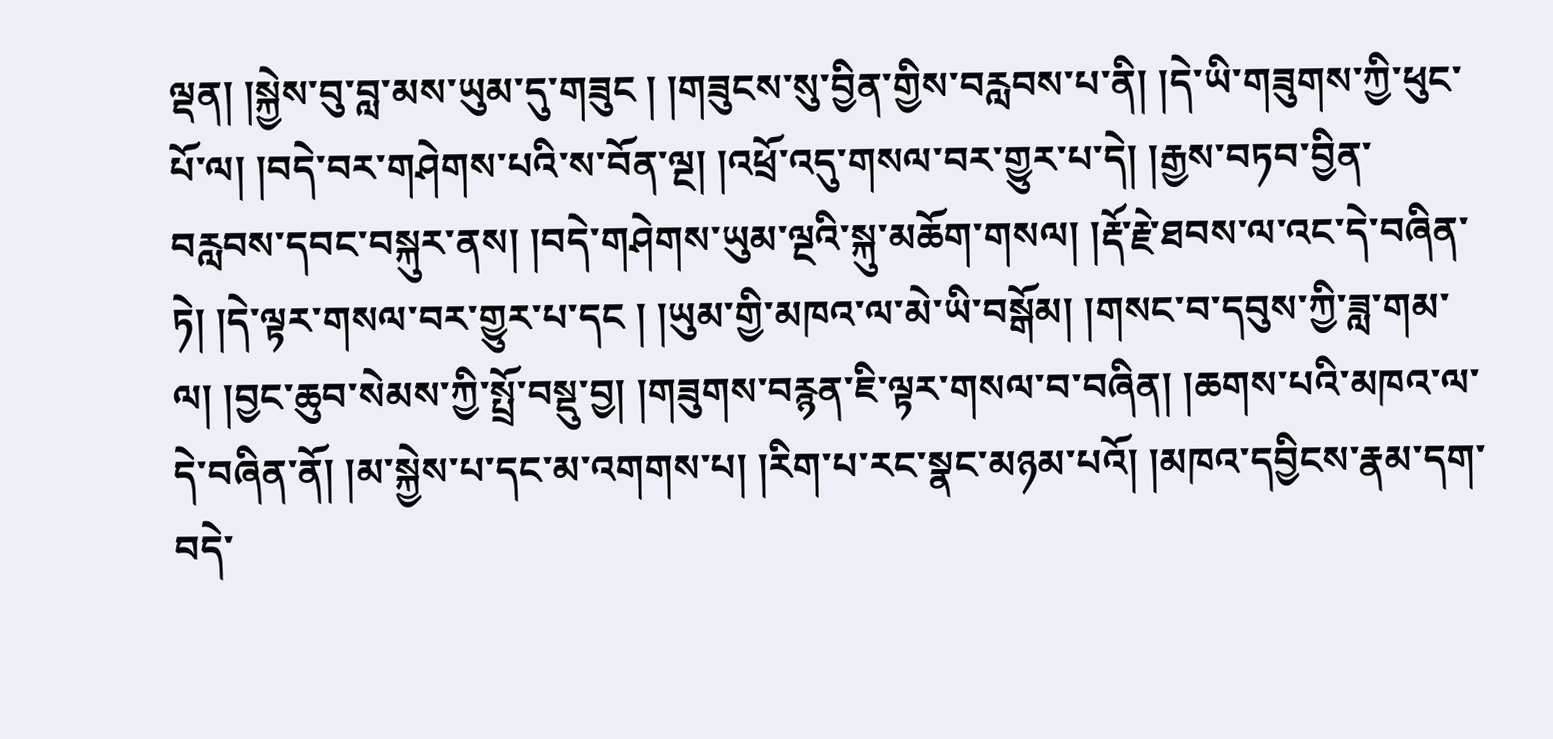ལྡན། །སྐྱེས་བུ་བླ་མས་ཡུམ་དུ་གཟུང ། །གཟུངས་སུ་བྱིན་གྱིས་བརླབས་པ་ནི། །དེ་ཡི་གཟུགས་ཀྱི་ཕུང་པོ་ལ། །བདེ་བར་གཤེགས་པའི་ས་བོན་ལྔ། །འཕྲོ་འདུ་གསལ་བར་གྱུར་པ་དེ། །རྒྱས་བཏབ་བྱིན་བརླབས་དབང་བསྐུར་ནས། །བདེ་གཤེགས་ཡུམ་ལྔའི་སྐུ་མཆོག་གསལ། །རྡོ་རྗེ་ཐབས་ལ་འང་དེ་བཞིན་ཏེ། །དེ་ལྟར་གསལ་བར་གྱུར་པ་དང ། །ཡུམ་གྱི་མཁའ་ལ་མེ་ཡི་བསྒོམ། །གསང་བ་དབུས་ཀྱི་ཟླ་གམ་ལ། །བྱང་ཆུབ་སེམས་ཀྱི་སྤྲོ་བསྡུ་བྱ། །གཟུགས་བརྙན་ཇི་ལྟར་གསལ་བ་བཞིན། །ཆགས་པའི་མཁའ་ལ་དེ་བཞིན་ནོ། །མ་སྐྱེས་པ་དང་མ་འགགས་པ། །རིག་པ་རང་སྣང་མཉམ་པའོ། །མཁའ་དབྱིངས་རྣམ་དག་བདེ་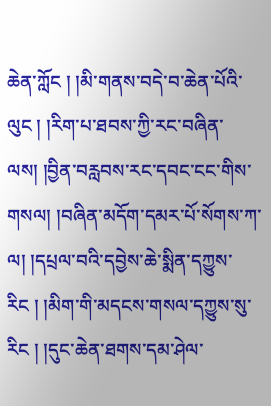ཆེན་ཀློང ། །མི་གནས་བདེ་བ་ཆེན་པོའི་ལུང ། །རིག་པ་ཐབས་ཀྱི་རང་བཞིན་ལས། །བྱིན་བརླབས་རང་དབང་ངང་གིས་གསལ། །བཞིན་མདོག་དམར་པོ་སོགས་ཀ་ལ། །དཔྲལ་བའི་དབྱེས་ཆེ་སྨིན་དཀྱུས་རིང ། །མིག་གི་མདངས་གསལ་དཀྱུས་སུ་རིང ། །དུང་ཆེན་ཐགས་དམ་ཤེལ་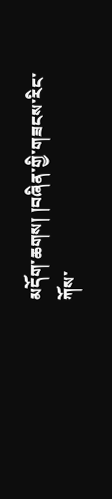མདོག་ཆགས། །བཞིན་གྱི་གཟངས་རིང་ཀོས་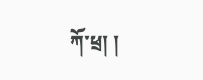ཀོ་ཕྲ། །